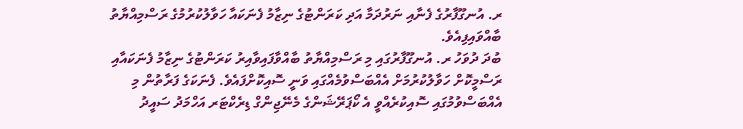ރ. އުނގޫފާރުގެ ފެނާއި ނަރުދަމާ އަދި ކަރަންޓުގެ ނިޒާމު ފެނަކައާ ހަވާލުކުރުމުގެ ރަސްމިއްޔާތު ބާއްވައިފިއެވެ.
ބުދަ ދުވަހު ރ. އުނގޫފާރުގައި މި ރަސްމިއްޔާތު ބާއްވާފައިވާއިރު ކަރަންޓުގެ ނިޒާމު ފެނަކައާއި ރަސްމީކޮށް ހަވާލުކުރުމަށް އެއްބަސްވުމެއްގައި ވަނީ ސޮއިކޮށްފައެވެ. ފެނަކަގެ ފަރާތުން މި އެއްބަސްވުމުގައި ސޮއިކުރެއްވީ އެ ކޯޕަރޭޝަންގެ މެނޭޖިންގް ޑިރެކްޓަރ އަހްމަދު ސައީދު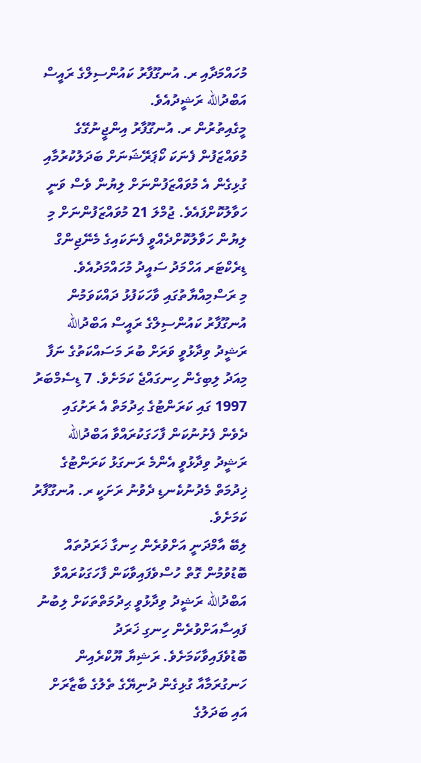މުހައްމަދާއި ރ. އުނގޫފާރު ކައުންސިލްގެ ރައީސް އަބްދުالله ރަޝީދުއެވެ.
މީގެއިތުރުން ރ. އުނގޫފާރު އިންޖީނުގޭގެ މުވައްޒަފުން ފެނަކަ ކޯޕަރޭޝަނަށް ބަދަލުކުރުމާއި ގުޅިގެން އެ މުވައްޒަފުންނަށް ލިޔުން ވެސް ވަނީ ހަވާލުކޮށްފައެވެ. ޖުމްލަ 21 މުވައްޒަފުންނަށް މި ލިޔުން ހަވާލުކޮށްދެއްވީ ފެނަކައިގެ މެނޭޖިންގް ޑިރެކްޓަރ އަހްމަދު ސައީދު މުހައްމަދުއެވެ.
މި ރަސްމިއްޔާތުގައި ވާހަކަފުޅު ދައްކަވަމުން އުނގޫފާރު ކައުންސިލްގެ ރައީސް އަބްދުالله ރަޝީދު ވިދާޅުވީ ވަރަށް ބުރަ މަސައްކަތުގެ ނަފާ މިއަދު ލިބިގެން ހިނގައްޖެ ކަމަށެވެ. 7 ޑިސެމްބަރު 1997 ގައި ކަރަންޓުގެ ޙިދުމަތް އެ ރަށުގައި ދެވެން ފެށުނުކަން ފާހަގަކުރައްވާ އަބްދުالله ރަޝީދު ވިދާޅުވީ އެންމެ ރަނގަޅު ކަރަންޓުގެ ޚިދުމަތް މެދުނުކެނޑި ދެވުނު ރަށަކީ ރ. އުނގޫފާރު ކަމަށެވެ.
ލިބޭ އާމްދަނީ އަށްވުރެން ހިނގާ ޚަރަދުތައް ބޮޑުވުމުން ގޮތް ހުސްވެފައިވާކަން ފާހަގަކުރައްވާ އަބްދުالله ރަޝީދު ވިދާޅުވީ ޙިދުމަތްތަކަށް ލިބުނު ފައިސާއަށްވުރެން ހިނގި ޚަރަދު ބޮޑުވެފައިވާކަމަށެވެ. ރަޝިޔާ ޔޫކްރެއިން ހަނގުރަމާއާ ގުޅިގެން ދުނިޔޭގެ ތެލުގެ ބާޒާރަށް އައި ބަދަލުގެ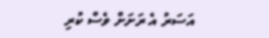އަސަރު އެ ރަށަށް ވެސް ކުރި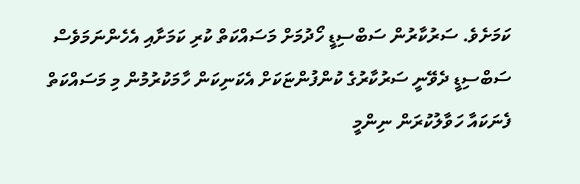ކަމަށެވެ. ސަރުކާރުން ސަބްސިޑީ ހޯދުމަށް މަސައްކަތް ކުރި ކަމަށާއި އެހެންނަމަވެސް ސަބްސިޑީ ދެވޭނީ ސަރުކާރުގެ ކުންފުންޏަކަށް އެކަނިކަން ހާމަކުރުމުން މި މަސައްކަތް ފެނަކައާ ހަވާލުކުރަން ނިންމީ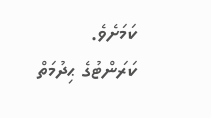ކަމަށެވެ.
ކަރަންޓުގެ ޙިދުމަތް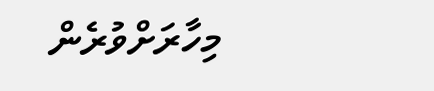މިހާރަށްވުރެން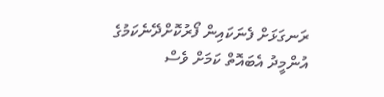ރަނގަޅަށް ފެނަކައިން ފޯރުކޮށްދޭނެކަމުގެ އުންމީދު އެބައޮތް ކަމަށް ވެސް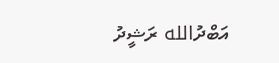އަބްދުالله ރަޝީދު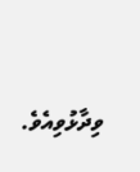ވިދާޅުވިއެވެ.